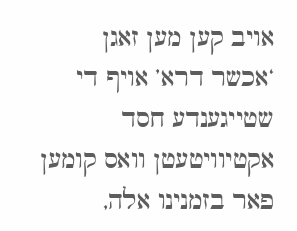אויב קען מען זאגן ‘אכשר דרא’ אויף די שטייגענדע חסד אקטיוויטעטן וואס קומען פאר בזמנינו אלה,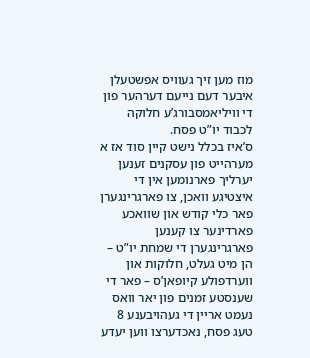מוז מען זיך געוויס אפשטעלן איבער דעם נייעם דערהער פון די וויליאמסבורג’ע חלוקה לכבוד יו”ט פסח.
ס’איז בכלל נישט קיין סוד אז א מערהייט פון עסקנים זענען יערליך פארנומען אין די איצטיגע וואכן, צו פארגרינגערן פאר כלי קודש און שוואכע פארדינער צו קענען פארגרינגערן די שמחת יו”ט – הן מיט געלט, חלוקות און ווערדפולע קיופאן’ס – פאר די שענסטע זמנים פון יאר וואס נעמט אריין די געהויבענע 8 טעג פסח, נאכדערצו ווען יעדע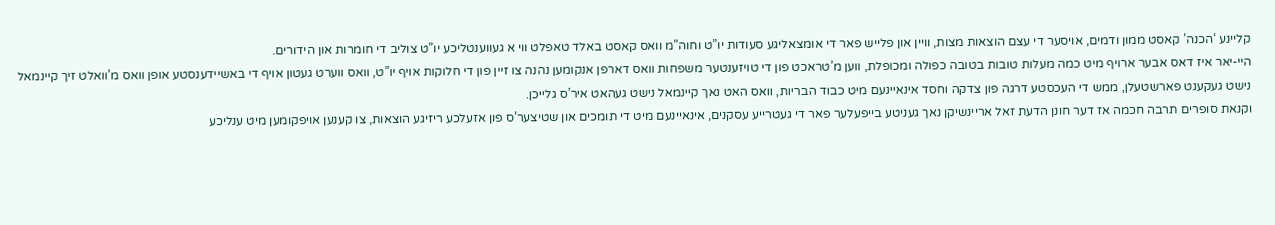קליינע ‘הכנה’ קאסט ממון ודמים, אויסער די עצם הוצאות מצות, וויין און פלייש פאר די אומצאליגע סעודות יו”ט וחוה”מ וואס קאסט באלד טאפלט ווי א געווענטליכע יו”ט צוליב די חומרות און הידורים.
היי-יאר איז דאס אבער ארויף מיט כמה מעלות טובות בטובה כפולה ומכופלת, ווען מ’טראכט פון די טויזענטער משפחות וואס דארפן אנקומען נהנה צו זיין פון די חלוקות אויף יו”ט, וואס ווערט געטון אויף די באשיידענסטע אופן וואס מ’וואלט זיך קיינמאל נישט געקענט פארשטעלן, ממש די העכסטע דרגה פון צדקה וחסד אינאיינעם מיט כבוד הבריות, וואס האט נאך קיינמאל נישט געהאט איר’ס גלייכן.
וקנאת סופרים תרבה חכמה אז דער חונן הדעת זאל אריינשיקן נאך געניטע בייפעלער פאר די געטרייע עסקנים, אינאיינעם מיט די תומכים און שטיצער’ס פון אזעלכע ריזיגע הוצאות, צו קענען אויפקומען מיט ענליכע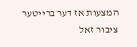המצעות אז דער ברייטער ציבור זאל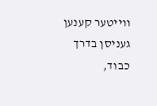ווייטער קענען געניסן בדרך כבוד,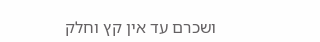ושכרם עד אין קץ וחלק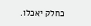כחלק יאכלו.